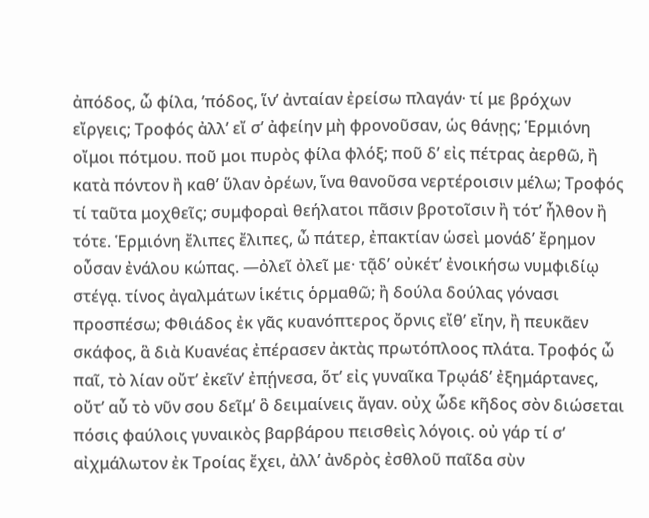ἀπόδος, ὦ φίλα, ’πόδος, ἵν’ ἀνταίαν ἐρείσω πλαγάν· τί με βρόχων εἴργεις; Τροφός ἀλλ’ εἴ σ’ ἀφείην μὴ φρονοῦσαν, ὡς θάνῃς; Ἑρμιόνη οἴμοι πότμου. ποῦ μοι πυρὸς φίλα φλόξ; ποῦ δ’ εἰς πέτρας ἀερθῶ, ἢ κατὰ πόντον ἢ καθ’ ὕλαν ὀρέων, ἵνα θανοῦσα νερτέροισιν μέλω; Τροφός τί ταῦτα μοχθεῖς; συμφοραὶ θεήλατοι πᾶσιν βροτοῖσιν ἢ τότ’ ἦλθον ἢ τότε. Ἑρμιόνη ἔλιπες ἔλιπες, ὦ πάτερ, ἐπακτίαν ὡσεὶ μονάδ’ ἔρημον οὖσαν ἐνάλου κώπας. —ὀλεῖ ὀλεῖ με· τᾷδ’ οὐκέτ’ ἐνοικήσω νυμφιδίῳ στέγᾳ. τίνος ἀγαλμάτων ἱκέτις ὁρμαθῶ; ἢ δούλα δούλας γόνασι προσπέσω; Φθιάδος ἐκ γᾶς κυανόπτερος ὄρνις εἴθ’ εἴην, ἢ πευκᾶεν σκάφος, ἃ διὰ Κυανέας ἐπέρασεν ἀκτὰς πρωτόπλοος πλάτα. Τροφός ὦ παῖ, τὸ λίαν οὔτ’ ἐκεῖν’ ἐπῄνεσα, ὅτ’ εἰς γυναῖκα Τρῳάδ’ ἐξημάρτανες, οὔτ’ αὖ τὸ νῦν σου δεῖμ’ ὃ δειμαίνεις ἄγαν. οὐχ ὧδε κῆδος σὸν διώσεται πόσις φαύλοις γυναικὸς βαρβάρου πεισθεὶς λόγοις. οὐ γάρ τί σ’ αἰχμάλωτον ἐκ Τροίας ἔχει, ἀλλ’ ἀνδρὸς ἐσθλοῦ παῖδα σὺν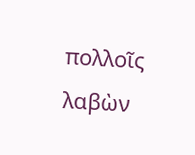πολλοῖς λαβὼν